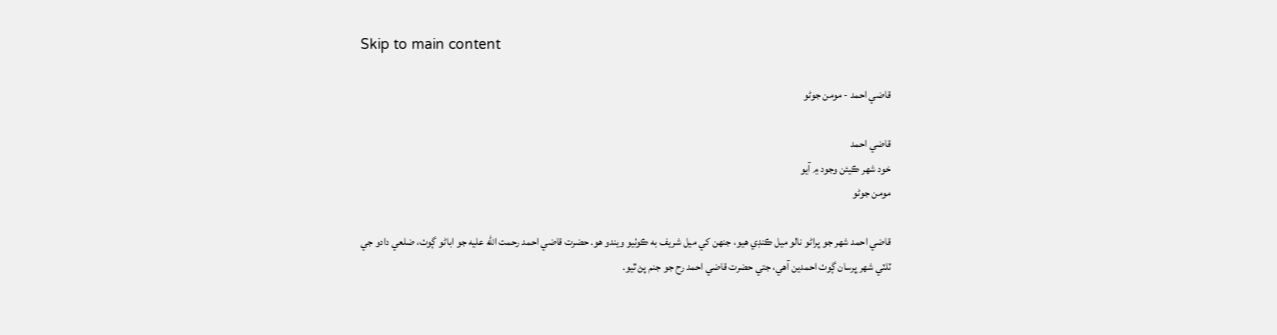Skip to main content

قاضي احمد - مومن جوڻو

قاضي احمد
خود شھر ڪيئن وجود ۾ آيو
مومن جوڻو

قاضي احمد شھر جو پراڻو نالو ميل ڪنڊي هيو، جنهن کي ميل شريف به ڪوٺيو ويندو هو. حضرت قاضي احمد رحمت الله عليه جو اباڻو ڳوٺ، ضلعي دادو جي ٽلٽي شھر ڀرسان ڳوٺ احمدين آھي، جتي حضرت قاضي احمد رح جو جنم پڻ ٿيو.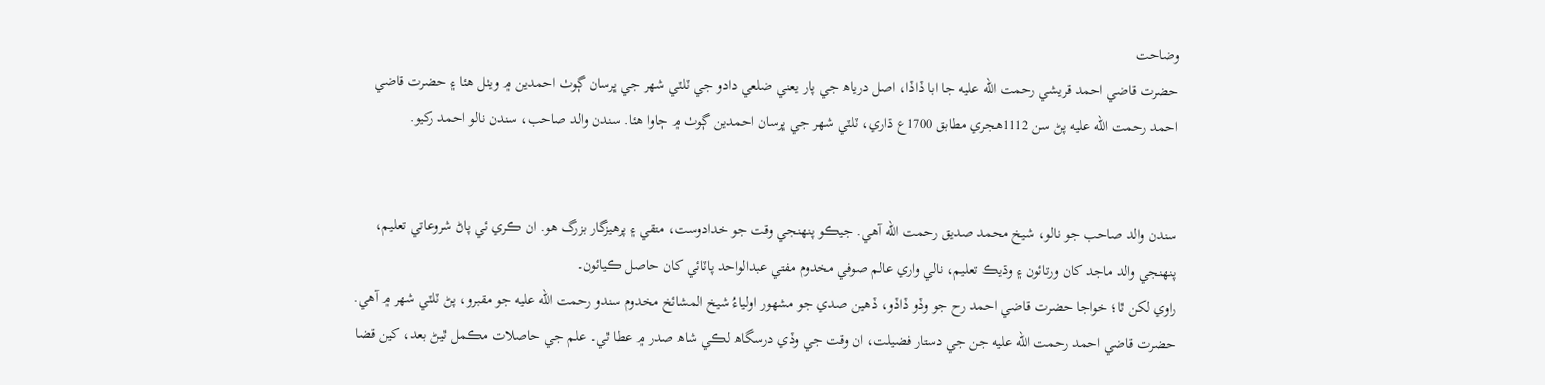وضاحت
حضرت قاضي احمد قريشي رحمت الله عليه جا ابا ڏاڏا، اصل درياھ جي پار يعني ضلعي دادو جي ٽلٽي شهر جي ڀرسان ڳوٺ احمدين ۾ ويٺل هئا ۽ حضرت قاضي احمد رحمت الله عليه پڻ سن 1112هجري مطابق 1700ع ڌاري، ٽلٽي شھر جي ڀرسان احمدين ڳوٺ ۾ ڄاوا هئا. سندن والد صاحب، سندن نالو احمد رکيو.


سندن والد صاحب جو نالو، شيخ محمد صديق رحمت الله آھي. جيڪو پنهنجي وقت جو خدادوست، متقي ۽ پرهيزگار بزرگ هو. ان ڪري ئي پاڻ شروعاتي تعليم، پنهنجي والد ماجد کان ورتائون ۽ وڌيڪ تعليم، نالي واري عالم صوفي مخدوم مفتي عبدالواحد پاٽائي کان حاصل ڪيائون۔
راوي لکن ٿا؛ خواجا حضرت قاضي احمد رح جو وڏو ڏاڏو، ڏهين صدي جو مشھور اولياءُ شيخ المشائخ مخدوم سندو رحمت الله عليه جو مقبرو، پڻ ٽلٽي شھر ۾ آھي. حضرت قاضي احمد رحمت الله عليه جن جي دستار فضيلت، ان وقت جي وڏي درسگاھ لڪي شاھ صدر ۾ عطا ٿي۔ علم جي حاصلات مڪمل ٿيڻ بعد، کين قضا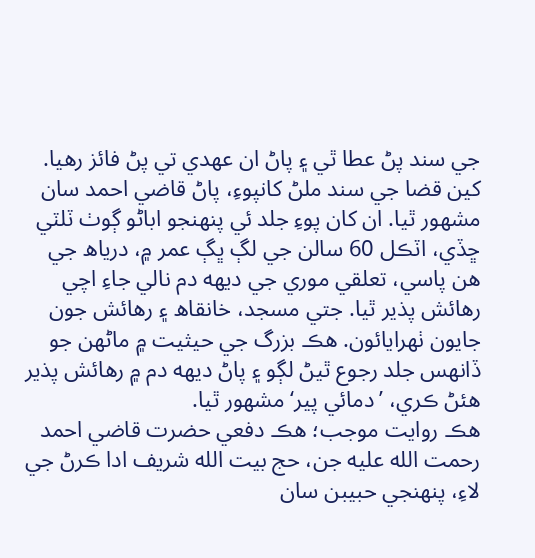جي سند پڻ عطا ٿي ۽ پاڻ ان عهدي تي پڻ فائز رهيا. کين قضا جي سند ملڻ کانپوءِ، پاڻ قاضي احمد سان مشھور ٿيا. ان کان پوءِ جلد ئي پنهنجو اباڻو ڳوٺ ٽلٽي ڇڏي، اٽڪل 60 سالن جي لڳ ڀڳ عمر ۾، درياھ جي هن پاسي، تعلقي موري جي ديھه دم نالي جاءِ اچي رهائش پذير ٿيا. جتي مسجد، خانقاھ ۽ رهائش جون جايون ٺھرايائون. هڪ بزرگ جي حيثيت ۾ ماڻھن جو ڏانهس جلد رجوع ٿيڻ لڳو ۽ پاڻ ديھه دم ۾ رهائش پذير هئڻ ڪري، ’دمائي پير‘ مشھور ٿيا.
هڪ روايت موجب؛ هڪ دفعي حضرت قاضي احمد رحمت الله عليه جن، حج بيت الله شريف ادا ڪرڻ جي لاءِ، پنهنجي حبيبن سان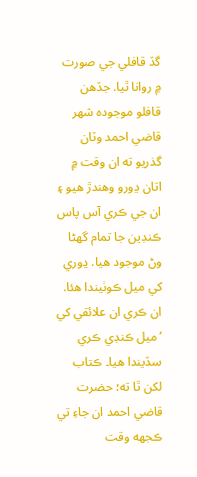گڏ قافلي جي صورت ۾ روانا ٿيا. جڏهن قافلو موجوده شھر قاضي احمد وٽان گذريو ته ان وقت ۾ اتان ڍورو وهندڙ هيو ۽ ان جي ڪري آس پاس ڪنڊين جا تمام گهڻا وڻ موجود هيا. ڍوري کي ميل ڪوٺيندا هئا. ان ڪري ان علائقي کي ’ميل ڪنڊي ڪري سڏيندا هيا۔ ڪتاب لکن ٿا ته؛ حضرت قاضي احمد ان جاءِ تي ڪجھه وقت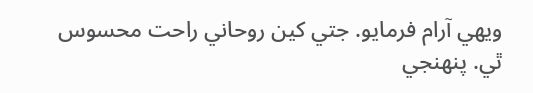ويهي آرام فرمايو. جتي کين روحاني راحت محسوس ٿي. پنهنجي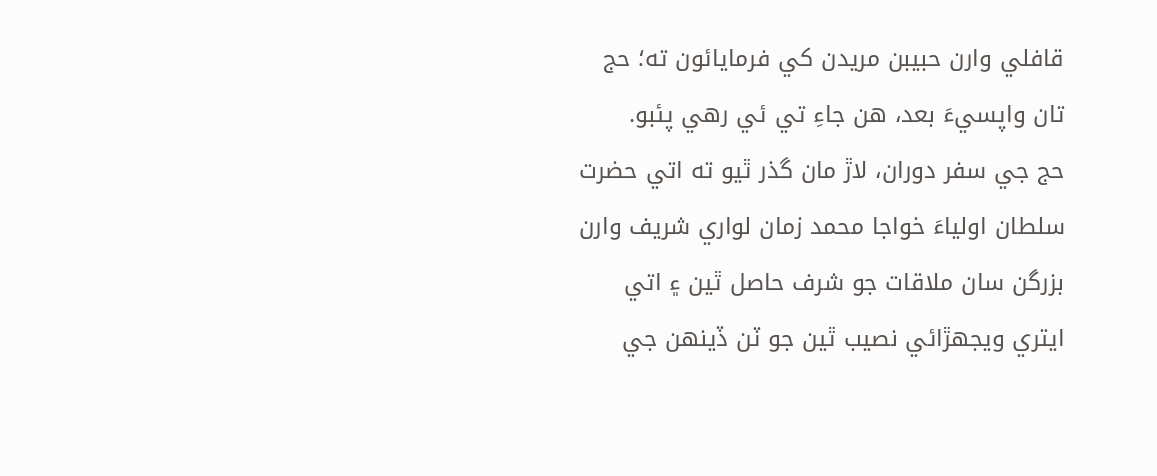قافلي وارن حبيبن مريدن کي فرمايائون ته؛ حج تان واپسيءَ بعد، هن جاءِ تي ئي رهي پئبو.
حج جي سفر دوران، لاڙ مان گذر ٿيو ته اتي حضرت سلطان اولياءَ خواجا محمد زمان لواري شريف وارن بزرگن سان ملاقات جو شرف حاصل ٿين ۽ اتي ايتري ويجهڙائي نصيب ٿين جو ٽن ڏينهن جي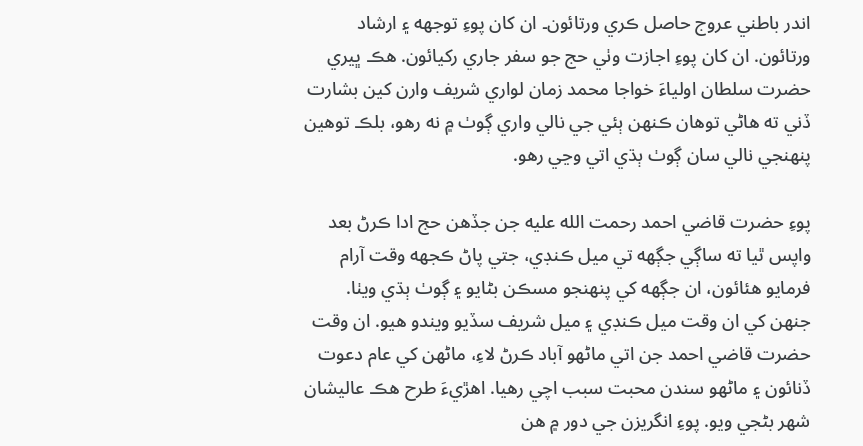اندر باطني عروج حاصل ڪري ورتائون۔ ان کان پوءِ توجھه ۽ ارشاد ورتائون. ان کان پوءِ اجازت وٺي حج جو سفر جاري رکيائون. هڪ ڀيري حضرت سلطان اولياءَ خواجا محمد زمان لواري شريف وارن کين بشارت ڏني ته هاڻي توهان ڪنهن ٻئي جي نالي واري ڳوٺ ۾ نه رهو، بلڪ توهين پنهنجي نالي سان ڳوٺ ٻڌي اتي وڃي رهو.

پوءِ حضرت قاضي احمد رحمت الله عليه جن جڏهن حج ادا ڪرڻ بعد واپس ٿيا ته ساڳي جڳھه تي ميل ڪنڊي، جتي پاڻ ڪجھه وقت آرام فرمايو هئائون، ان جڳھه کي پنهنجو مسڪن بڻايو ۽ ڳوٺ ٻڌي ويٺا. جنهن کي ان وقت ميل ڪنڊي ۽ ميل شريف سڏيو ويندو هيو. ان وقت حضرت قاضي احمد جن اتي ماڻھو آباد ڪرڻ لاءِ، ماڻھن کي عام دعوت ڏنائون ۽ ماڻھو سندن محبت سبب اچي رهيا. اھڙيءَ طرح ھڪ عاليشان شھر بڻجي ويو. پوءِ انگريزن جي دور ۾ ھن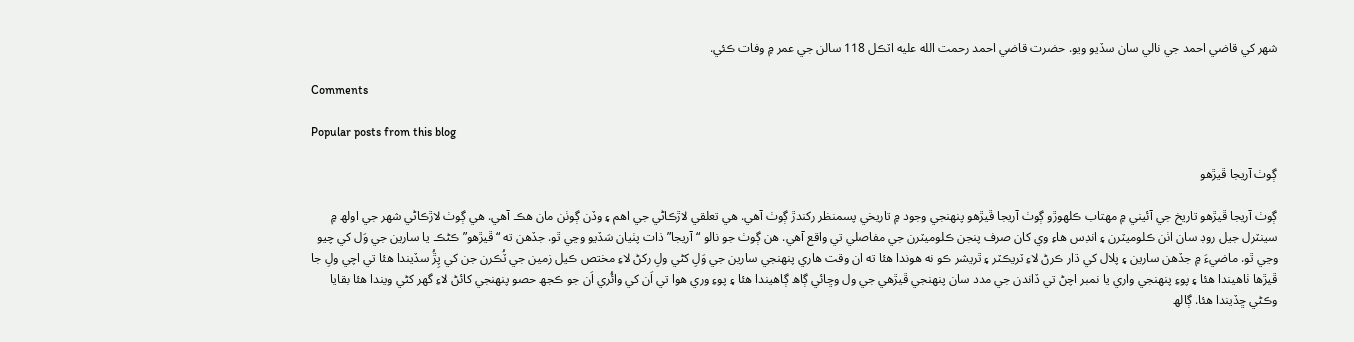شھر کي قاضي احمد جي نالي سان سڏيو ويو. حضرت قاضي احمد رحمت الله عليه اٽڪل 118 سالن جي عمر ۾ وفات ڪئي.

Comments

Popular posts from this blog

ڳوٺ آريجا ڦيڙھو

ڳوٺ آريجا ڦيڙھو تاريخ جي آئيني ۾ مھتاب ڪلھوڙو ڳوٺ آريجا ڦيڙھو پنھنجي وجود ۾ تاريخي پسمنظر رکندڙ ڳوٺ آهي. هي تعلقي لاڙڪاڻي جي اهم ۽ وڏن ڳوٺن مان هڪ آهي. هي ڳوٺ لاڙڪاڻي شھر جي اولھ ۾ سينٽرل جيل روڊ سان اٺن ڪلوميٽرن ۽ انڊس هاءِ وي کان صرف پنجن ڪلوميٽرن جي مفاصلي تي واقع آهي. هن ڳوٺ جو نالو “آريجا” ذات پٺيان سَڏيو وڃي ٿو. جڏهن ته “ڦيڙهو” ڪڻڪ يا سارين جي وَل کي چيو وڃي ٿو. ماضيءَ ۾ جڏهن سارين ۽ پلال کي ڌار ڪرڻ لاءِ ٽريڪٽر ۽ ٿريشر ڪو نه هوندا هئا ته ان وقت ھاري پنھنجي سارين جي وَلِ کڻي ولِ رکڻ لاءِ مختص ڪيل زمين جي ٽُڪرن جن کي پِڙُ سڏيندا هئا تي اچي ولِ جا ڦيڙها ٺاهيندا هئا ۽ پوءِ پنھنجي واري يا نمبر اچڻ تي ڏاندن جي مدد سان پنھنجي ڦيڙھي جي ول وڇائي ڳاھ ڳاهيندا هئا ۽ پوءِ وري هوا تي اَن کي وائُري اَن جو ڪجھ حصو پنهنجي کائڻ لاءِ گهر کڻي ويندا هئا بقايا وڪڻي ڇڏيندا هئا. ڳالھ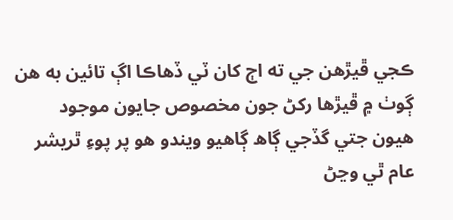ڪجي ڦيڙهن جي ته اڄ کان ٽي ڏهاڪا اڳ تائين به هن ڳوٺ ۾ ڦيڙها رکڻ جون مخصوص جايون موجود هيون جتي گڏجي ڳاھ ڳاهيو ويندو هو پر پوءِ ٿريشر عام ٿي وڃڻ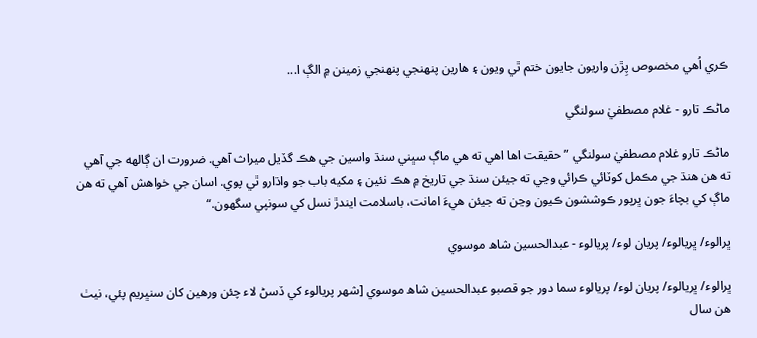ڪري اُهي مخصوص پِڙن واريون جايون ختم ٿي ويون ۽ هارين پنهنجي پنهنجي زمينن ۾ الڳ ا...

ماڻڪ تارو - غلام مصطفيٰ سولنگي

ماڻڪ تارو غلام مصطفيٰ سولنگي ”حقيقت اها اهي ته هي ماڳ سڀني سنڌ واسين جي هڪ گڏيل ميراث آهي. ضرورت ان ڳالهه جي آهي ته هن هنڌ جي مڪمل کوٽائي ڪرائي وڃي ته جيئن سنڌ جي تاريخ ۾ هڪ نئين ۽ مکيه باب جو واڌارو ٿي پوي. اسان جي خواهش آهي ته هن ماڳ کي بچاءَ جون ڀرپور ڪوششون ڪيون وڃن ته جيئن هيءَ امانت، باسلامت ايندڙ نسل کي سونپي سگهون.“

ڀرالوء/ ڀريالوء/ پريان لوء/ پريالوء - عبدالحسين شاھ موسوي

ڀرالوء/ ڀريالوء/ پريان لوء/ پريالوء سما دور جو قصبو عبدالحسين شاھ موسوي [شھر پريالوء کي ڏسڻ لاء چئن ورهين کان سنڀريم پئي، نيٺ هن سال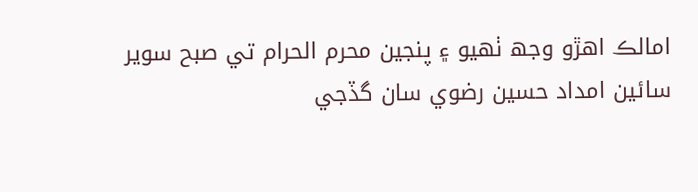امالڪ اهڙو وجھ ٺھيو ۽ پنجين محرم الحرام تي صبح سوير سائين امداد حسين رضوي سان گڏجي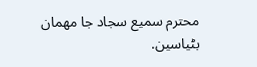محترم سميع سجاد جا مھمان بڻياسين.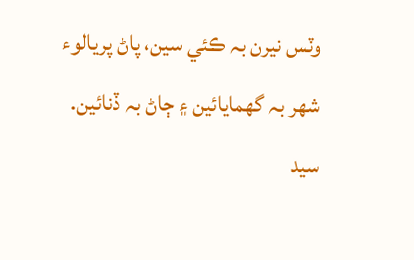وٽس نيرن بہ ڪئي سين، پاڻ پريالوء شھر بہ گھمايائين ۽ ڄاڻ بہ ڏنائين. سيد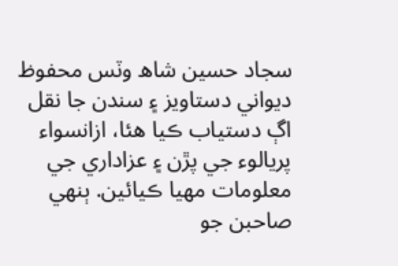سجاد حسين شاھ وٽس محفوظ ديواني دستاويز ۽ سندن جا نقل اڳ دستياب ڪيا هئا، ازانسواء پريالوء جي پڙن ۽ عزاداري جي معلومات مھيا ڪيائين. ٻنھي صاحبن جو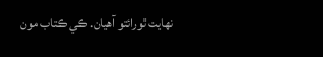نھايت ٿورائتو آهيان. ڪي ڪتاب مون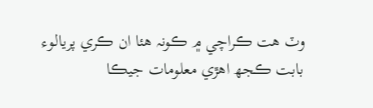وٽ هت ڪراچي ۾ ڪونہ هئا ان ڪري پريالوء بابت ڪجھ اهڙي معلومات جيڪا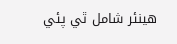هينئر شامل ٿي پئي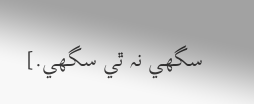سگھي نہ ٿي سگھي.]